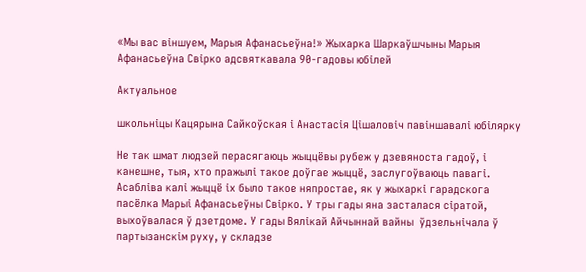«Мы вас віншуем, Марыя Афанасьеўна!» Жыхарка Шаркаўшчыны Марыя Афанасьеўна Свірко адсвяткавала 90-гадовы юбілей

Актуальное

школьніцы Кацярына Сайкоўская і Анастасія Цішаловіч павіншавалі юбілярку

Не так шмат людзей перасягаюць жыццёвы рубеж у дзевяноста гадоў, і канешне, тыя, хто пражылі такое доўгае жыццё, заслугоўваюць павагі. Асабліва калі жыццё іх было такое няпростае, як у жыхаркі гарадскога пасёлка Марыі Афанасьеўны Свірко. У тры гады яна засталася сіратой, выхоўвалася ў дзетдоме. У гады Вялікай Айчыннай вайны  ўдзельнічала ў партызанскім руху, у складзе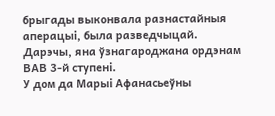брыгады выконвала разнастайныя аперацыі, была разведчыцай. Дарэчы, яна ўзнагароджана ордэнам ВАВ 3-й ступені.
У дом да Марыі Афанасьеўны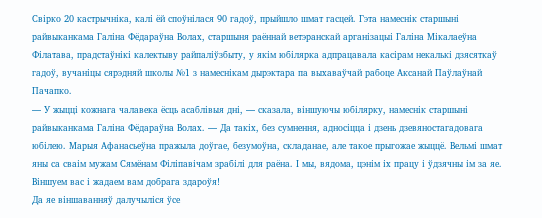Свірко 20 кастрычніка, калі ёй споўнілася 90 гадоў, прыйшло шмат гасцей. Гэта намеснік старшыні райвыканкама Галіна Фёдараўна Волах, старшыня раённай ветэранскай арганізацыі Галіна Мікалаеўна Філатава, прадстаўнікі калектыву райпаліўзбыту, у якім юбілярка адпрацавала касірам некалькі дзясяткаў гадоў, вучаніцы сярэдняй школы №1 з намеснікам дырэктара па выхаваўчай рабоце Аксанай Паўлаўнай Пачапко.
— У жыцці кожнага чалавека ёсць асаблівыя дні, — сказала, віншуючы юбілярку, намеснік старшыні райвыканкама Галіна Фёдараўна Волах. — Да такіх, без сумнення, адносіцца і дзень дзевяностагадовага юбілею. Марыя Афанасьеўна пражыла доўгае, безумоўна, складанае, але такое прыгожае жыццё. Вельмі шмат яны са сваім мужам Сямёнам Філіпавічам зрабілі для раёна. І мы, вядома, цэнім іх працу і ўдзячны ім за яе. Віншуем вас і жадаем вам добрага здароўя!
Да яе віншаванняў далучыліся ўсе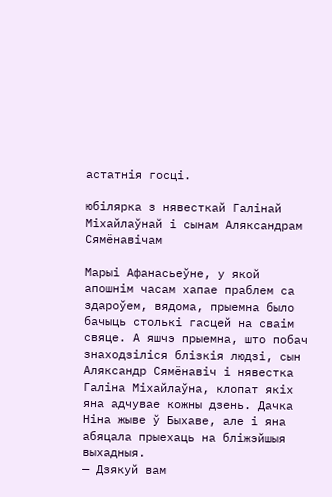астатнія госці.

юбілярка з нявесткай Галінай Міхайлаўнай і сынам Аляксандрам Сямёнавічам

Марыі Афанасьеўне, у якой апошнім часам хапае праблем са здароўем, вядома, прыемна было бачыць столькі гасцей на сваім свяце. А яшчэ прыемна, што побач знаходзіліся блізкія людзі, сын Аляксандр Сямёнавіч і нявестка Галіна Міхайлаўна, клопат якіх яна адчувае кожны дзень. Дачка Ніна жыве ў Быхаве, але і яна абяцала прыехаць на бліжэйшыя выхадныя.
— Дзякуй вам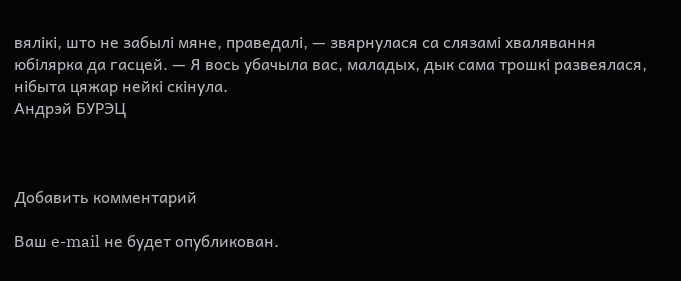вялікі, што не забылі мяне, праведалі, — звярнулася са слязамі хвалявання юбілярка да гасцей. — Я вось убачыла вас, маладых, дык сама трошкі развеялася, нібыта цяжар нейкі скінула.
Андрэй БУРЭЦ



Добавить комментарий

Ваш e-mail не будет опубликован.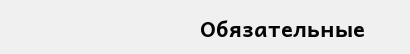Обязательные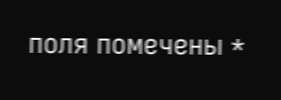поля помечены *